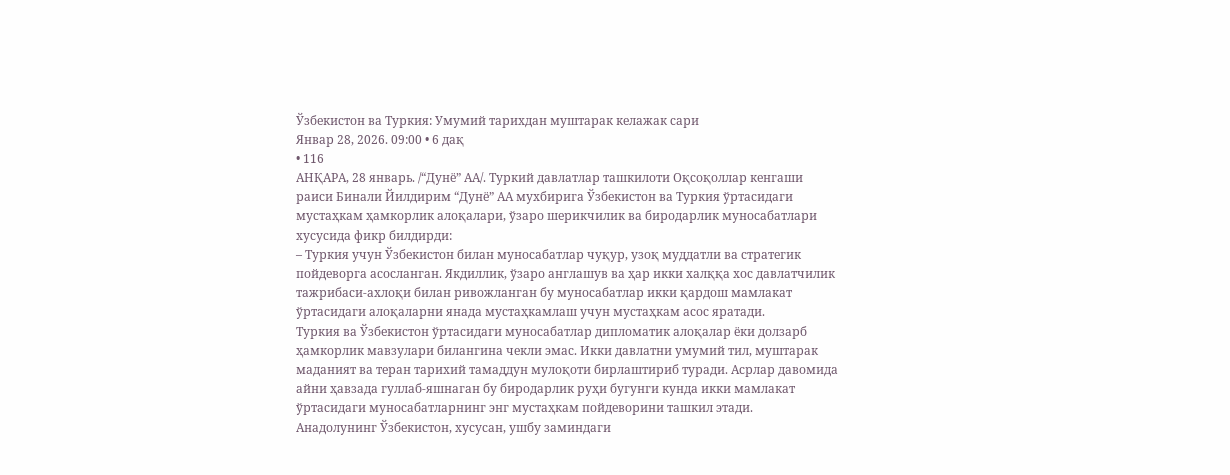Ўзбекистон ва Туркия: Умумий тарихдан муштарак келажак сари
Январ 28, 2026. 09:00 • 6 дақ
• 116
АНҚАРА, 28 январь. /“Дунё” АА/. Туркий давлатлар ташкилоти Оқсоқоллар кенгаши раиси Бинали Йилдирим “Дунё” АА мухбирига Ўзбекистон ва Туркия ўртасидаги мустаҳкам ҳамкорлик алоқалари, ўзаро шерикчилик ва биродарлик муносабатлари хусусида фикр билдирди:
– Туркия учун Ўзбекистон билан муносабатлар чуқур, узоқ муддатли ва стратегик пойдеворга асосланган. Якдиллик, ўзаро англашув ва ҳар икки халққа хос давлатчилик тажрибаси-ахлоқи билан ривожланган бу муносабатлар икки қардош мамлакат ўртасидаги алоқаларни янада мустаҳкамлаш учун мустаҳкам асос яратади.
Туркия ва Ўзбекистон ўртасидаги муносабатлар дипломатик алоқалар ёки долзарб ҳамкорлик мавзулари билангина чекли эмас. Икки давлатни умумий тил, муштарак маданият ва теран тарихий тамаддун мулоқоти бирлаштириб туради. Асрлар давомида айни ҳавзада гуллаб-яшнаган бу биродарлик руҳи бугунги кунда икки мамлакат ўртасидаги муносабатларнинг энг мустаҳкам пойдеворини ташкил этади.
Анадолунинг Ўзбекистон, хусусан, ушбу заминдаги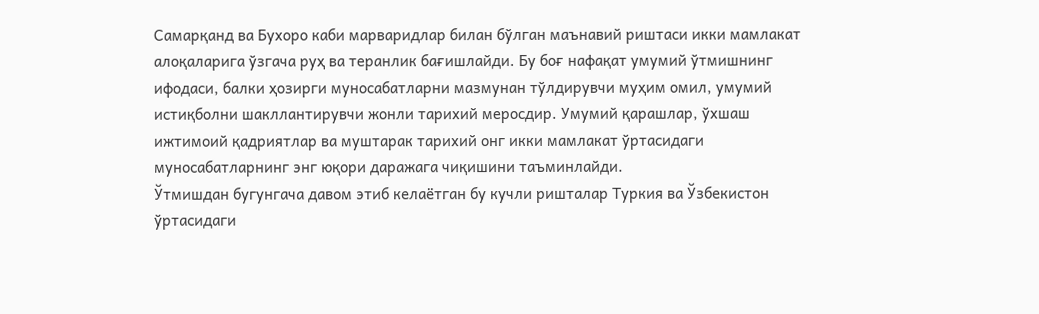Самарқанд ва Бухоро каби марваридлар билан бўлган маънавий риштаси икки мамлакат алоқаларига ўзгача руҳ ва теранлик бағишлайди. Бу боғ нафақат умумий ўтмишнинг ифодаси, балки ҳозирги муносабатларни мазмунан тўлдирувчи муҳим омил, умумий истиқболни шакллантирувчи жонли тарихий меросдир. Умумий қарашлар, ўхшаш ижтимоий қадриятлар ва муштарак тарихий онг икки мамлакат ўртасидаги муносабатларнинг энг юқори даражага чиқишини таъминлайди.
Ўтмишдан бугунгача давом этиб келаётган бу кучли ришталар Туркия ва Ўзбекистон ўртасидаги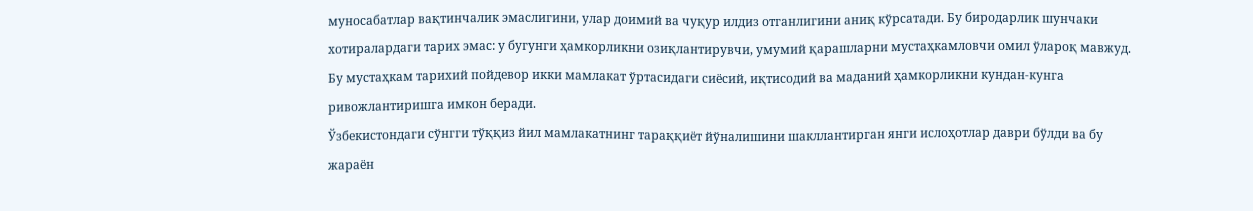муносабатлар вақтинчалик эмаслигини, улар доимий ва чуқур илдиз отганлигини аниқ кўрсатади. Бу биродарлик шунчаки хотиралардаги тарих эмас: у бугунги ҳамкорликни озиқлантирувчи, умумий қарашларни мустаҳкамловчи омил ўлароқ мавжуд.
Бу мустаҳкам тарихий пойдевор икки мамлакат ўртасидаги сиёсий, иқтисодий ва маданий ҳамкорликни кундан-кунга ривожлантиришга имкон беради.
Ўзбекистондаги сўнгги тўққиз йил мамлакатнинг тараққиёт йўналишини шакллантирган янги ислоҳотлар даври бўлди ва бу жараён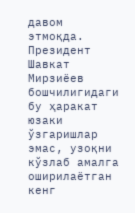давом этмоқда. Президент Шавкат Мирзиёев бошчилигидаги бу ҳаракат юзаки ўзгаришлар эмас, узоқни кўзлаб амалга оширилаётган кенг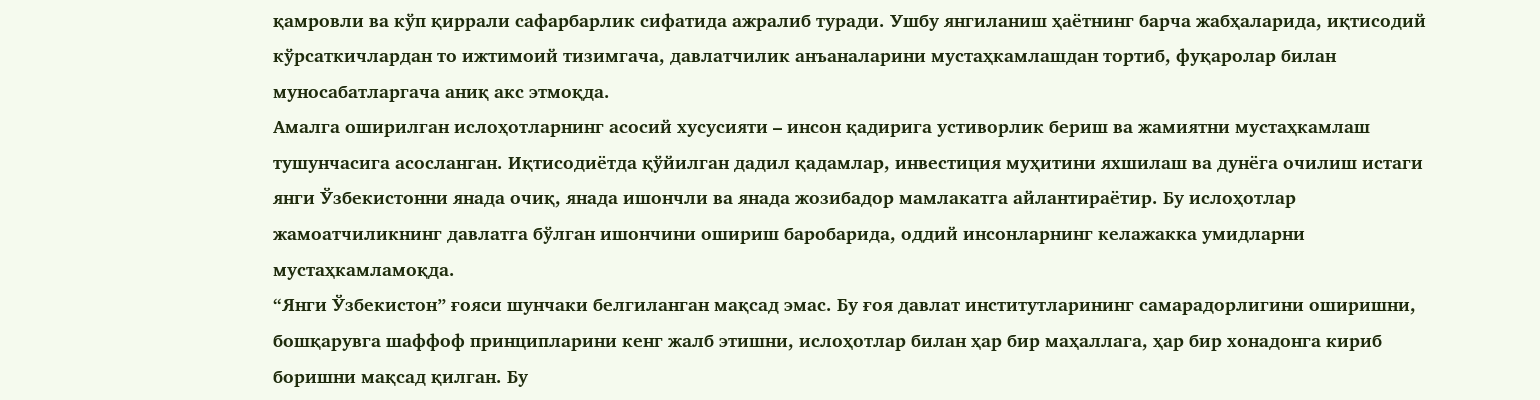қамровли ва кўп қиррали сафарбарлик сифатида ажралиб туради. Ушбу янгиланиш ҳаётнинг барча жабҳаларида, иқтисодий кўрсаткичлардан то ижтимоий тизимгача, давлатчилик анъаналарини мустаҳкамлашдан тортиб, фуқаролар билан муносабатларгача аниқ акс этмоқда.
Амалга оширилган ислоҳотларнинг асосий хусусияти – инсон қадирига устиворлик бериш ва жамиятни мустаҳкамлаш тушунчасига асосланган. Иқтисодиётда қўйилган дадил қадамлар, инвестиция муҳитини яхшилаш ва дунёга очилиш истаги янги Ўзбекистонни янада очиқ, янада ишончли ва янада жозибадор мамлакатга айлантираётир. Бу ислоҳотлар жамоатчиликнинг давлатга бўлган ишончини ошириш баробарида, оддий инсонларнинг келажакка умидларни мустаҳкамламоқда.
“Янги Ўзбекистон” ғояси шунчаки белгиланган мақсад эмас. Бу ғоя давлат институтларининг самарадорлигини оширишни, бошқарувга шаффоф принципларини кенг жалб этишни, ислоҳотлар билан ҳар бир маҳаллага, ҳар бир хонадонга кириб боришни мақсад қилган. Бу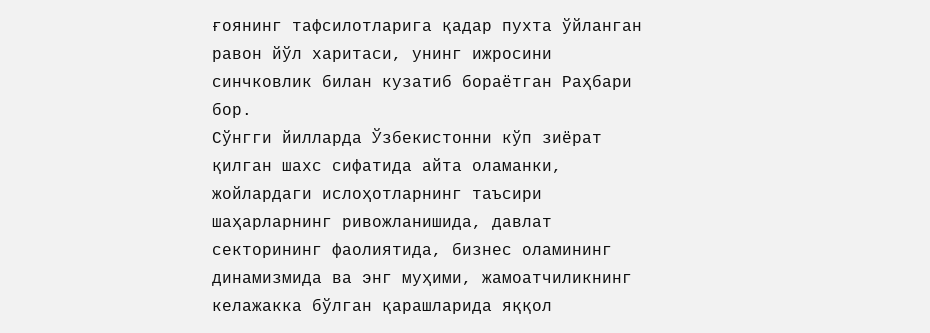ғоянинг тафсилотларига қадар пухта ўйланган равон йўл харитаси, унинг ижросини синчковлик билан кузатиб бораётган Раҳбари бор.
Сўнгги йилларда Ўзбекистонни кўп зиёрат қилган шахс сифатида айта оламанки, жойлардаги ислоҳотларнинг таъсири шаҳарларнинг ривожланишида, давлат секторининг фаолиятида, бизнес оламининг динамизмида ва энг муҳими, жамоатчиликнинг келажакка бўлган қарашларида яққол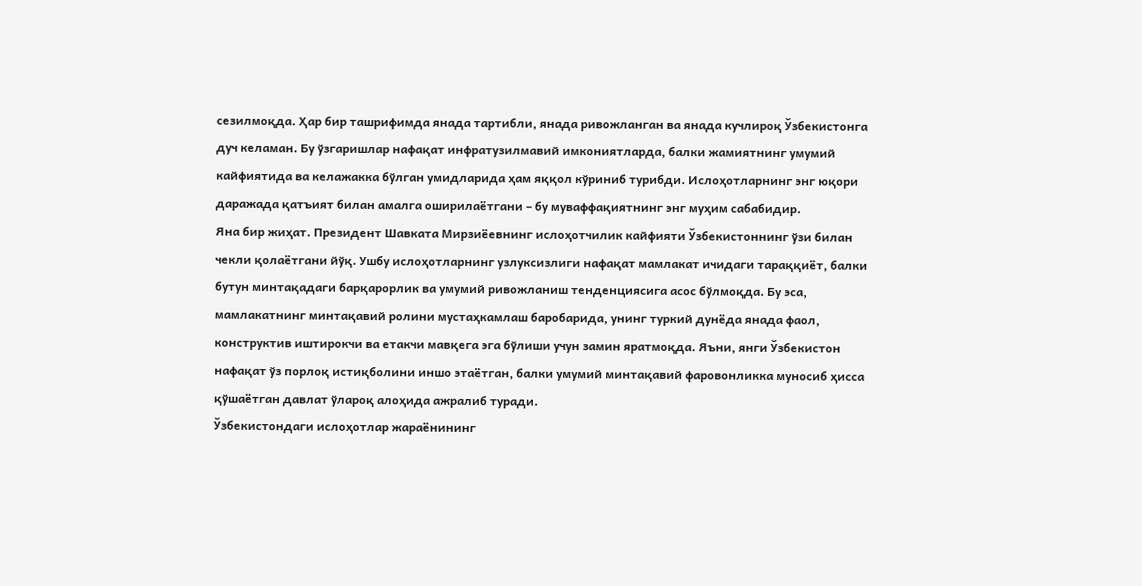сезилмоқда. Ҳар бир ташрифимда янада тартибли, янада ривожланган ва янада кучлироқ Ўзбекистонга дуч келаман. Бу ўзгаришлар нафақат инфратузилмавий имкониятларда, балки жамиятнинг умумий кайфиятида ва келажакка бўлган умидларида ҳам яққол кўриниб турибди. Ислоҳотларнинг энг юқори даражада қатъият билан амалга оширилаётгани – бу муваффақиятнинг энг муҳим сабабидир.
Яна бир жиҳат. Президент Шавката Мирзиёевнинг ислоҳотчилик кайфияти Ўзбекистоннинг ўзи билан чекли қолаётгани йўқ. Ушбу ислоҳотларнинг узлуксизлиги нафақат мамлакат ичидаги тараққиёт, балки бутун минтақадаги барқарорлик ва умумий ривожланиш тенденциясига асос бўлмоқда. Бу эса, мамлакатнинг минтақавий ролини мустаҳкамлаш баробарида, унинг туркий дунёда янада фаол, конструктив иштирокчи ва етакчи мавқега эга бўлиши учун замин яратмоқда. Яъни, янги Ўзбекистон нафақат ўз порлоқ истиқболини иншо этаётган, балки умумий минтақавий фаровонликка муносиб ҳисса қўшаётган давлат ўлароқ алоҳида ажралиб туради.
Ўзбекистондаги ислоҳотлар жараёнининг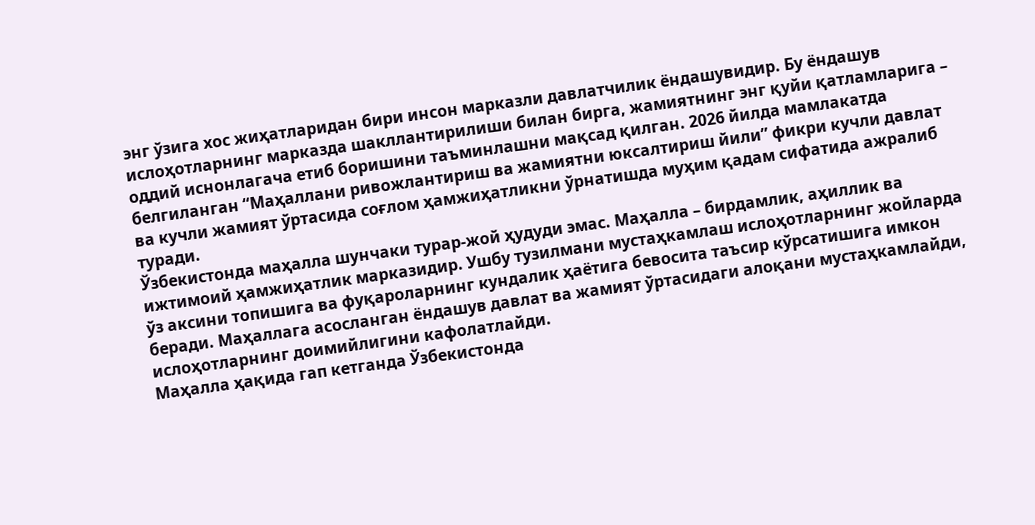энг ўзига хос жиҳатларидан бири инсон марказли давлатчилик ёндашувидир. Бу ёндашув ислоҳотларнинг марказда шакллантирилиши билан бирга, жамиятнинг энг қуйи қатламларига – оддий иснонлагача етиб боришини таъминлашни мақсад қилган. 2026 йилда мамлакатда белгиланган “Маҳаллани ривожлантириш ва жамиятни юксалтириш йили” фикри кучли давлат ва кучли жамият ўртасида соғлом ҳамжиҳатликни ўрнатишда муҳим қадам сифатида ажралиб туради.
Ўзбекистонда маҳалла шунчаки турар-жой ҳудуди эмас. Маҳалла – бирдамлик, аҳиллик ва ижтимоий ҳамжиҳатлик марказидир. Ушбу тузилмани мустаҳкамлаш ислоҳотларнинг жойларда ўз аксини топишига ва фуқароларнинг кундалик ҳаётига бевосита таъсир кўрсатишига имкон беради. Маҳаллага асосланган ёндашув давлат ва жамият ўртасидаги алоқани мустаҳкамлайди, ислоҳотларнинг доимийлигини кафолатлайди.
Маҳалла ҳақида гап кетганда Ўзбекистонда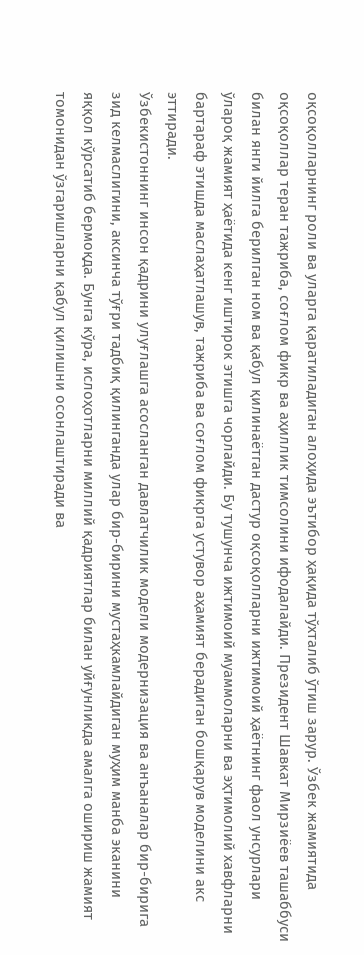оқсоқолларнинг роли ва уларга қаратиладиган алоҳида эътибор ҳақида тўхталиб ўтиш зарур. Ўзбек жамиятида оқсоқоллар теран тажриба, соғлом фикр ва аҳиллик тимсолини ифодалайди. Президент Шавкат Мирзиёев ташаббуси билан янги йилга берилган ном ва қабул қилинаётган дастур оқсоқолларни ижтимоий ҳаётнинг фаол унсурлари ўлароқ жамият ҳаётида кенг иштирок этишга чорлайди. Бу тушунча ижтимоий муаммоларни ва эҳтимолий хавфларни бартараф этишда маслаҳатлашув, тажриба ва соғлом фикрга устувор аҳамият берадиган бошқарув моделини акс эттиради.
Ўзбекистоннинг инсон қадрини улуғлашга асосланган давлатчилик модели модернизация ва анъаналар бир-бирига зид келмаслигини, аксинча тўғри тадбиқ қилинганда улар бир-бирини мустаҳкамлайдиган муҳим манба эканини яққол кўрсатиб бермоқда. Бунга кўра, ислоҳотларни миллий қадриятлар билан уйғунликда амалга ошириш жамият томонидан ўзгаришларни қабул қилишни осонлаштиради ва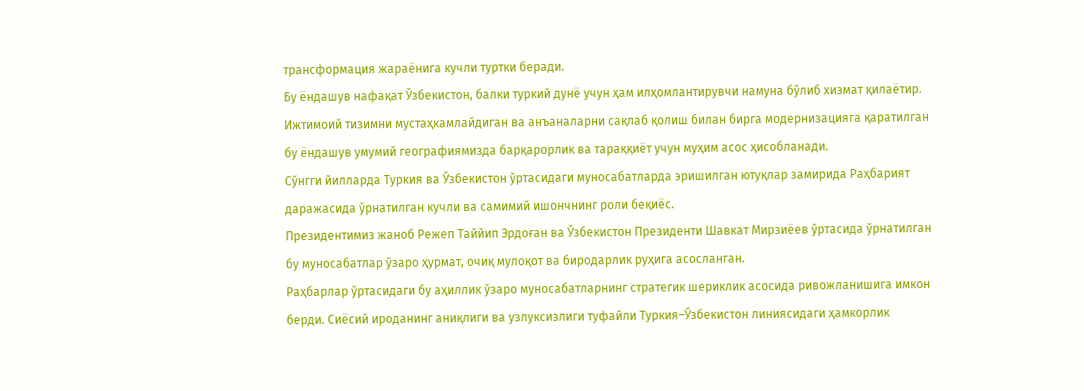трансформация жараёнига кучли туртки беради.
Бу ёндашув нафақат Ўзбекистон, балки туркий дунё учун ҳам илҳомлантирувчи намуна бўлиб хизмат қилаётир. Ижтимоий тизимни мустаҳкамлайдиган ва анъаналарни сақлаб қолиш билан бирга модернизацияга қаратилган бу ёндашув умумий географиямизда барқарорлик ва тараққиёт учун муҳим асос ҳисобланади.
Сўнгги йилларда Туркия ва Ўзбекистон ўртасидаги муносабатларда эришилган ютуқлар замирида Раҳбарият даражасида ўрнатилган кучли ва самимий ишончнинг роли беқиёс.
Президентимиз жаноб Режеп Таййип Эрдоған ва Ўзбекистон Президенти Шавкат Мирзиёев ўртасида ўрнатилган бу муносабатлар ўзаро ҳурмат, очиқ мулоқот ва биродарлик руҳига асосланган.
Раҳбарлар ўртасидаги бу аҳиллик ўзаро муносабатларнинг стратегик шериклик асосида ривожланишига имкон берди. Сиёсий ироданинг аниқлиги ва узлуксизлиги туфайли Туркия–Ўзбекистон линиясидаги ҳамкорлик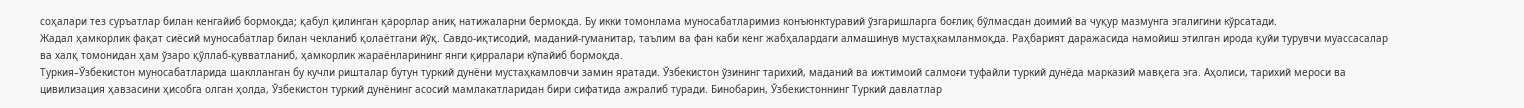соҳалари тез суръатлар билан кенгайиб бормоқда; қабул қилинган қарорлар аниқ натижаларни бермоқда. Бу икки томонлама муносабатларимиз конъюнктуравий ўзгаришларга боғлиқ бўлмасдан доимий ва чуқур мазмунга эгалигини кўрсатади.
Жадал ҳамкорлик фақат сиёсий муносабатлар билан чекланиб қолаётгани йўқ. Савдо-иқтисодий, маданий-гуманитар, таълим ва фан каби кенг жабҳалардаги алмашинув мустаҳкамланмоқда. Раҳбарият даражасида намойиш этилган ирода қуйи турувчи муассасалар ва халқ томонидан ҳам ўзаро қўллаб-қувватланиб, ҳамкорлик жараёнларининг янги қирралари кўпайиб бормоқда.
Туркия–Ўзбекистон муносабатларида шаклланган бу кучли ришталар бутун туркий дунёни мустаҳкамловчи замин яратади. Ўзбекистон ўзининг тарихий, маданий ва ижтимоий салмоғи туфайли туркий дунёда марказий мавқега эга. Аҳолиси, тарихий мероси ва цивилизация ҳавзасини ҳисобга олган ҳолда, Ўзбекистон туркий дунёнинг асосий мамлакатларидан бири сифатида ажралиб туради. Бинобарин, Ўзбекистоннинг Туркий давлатлар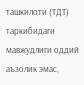ташкилоти (ТДТ) таркибидаги мавжудлиги оддий аъзолик эмас,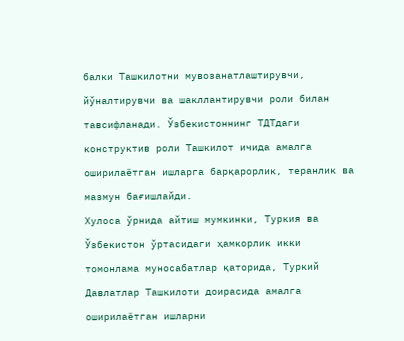балки Ташкилотни мувозанатлаштирувчи, йўналтирувчи ва шакллантирувчи роли билан тавсифланади. Ўзбекистоннинг ТДТдаги конструктив роли Ташкилот ичида амалга оширилаётган ишларга барқарорлик, теранлик ва мазмун бағишлайди.
Хулоса ўрнида айтиш мумкинки, Туркия ва Ўзбекистон ўртасидаги ҳамкорлик икки томонлама муносабатлар қаторида, Туркий Давлатлар Ташкилоти доирасида амалга оширилаётган ишларни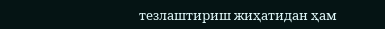тезлаштириш жиҳатидан ҳам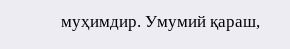муҳимдир. Умумий қараш,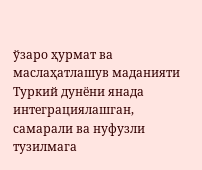ўзаро ҳурмат ва маслаҳатлашув маданияти Туркий дунёни янада интеграциялашган, самарали ва нуфузли тузилмага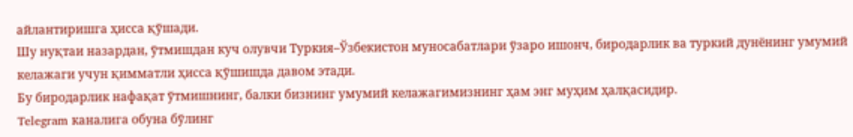айлантиришга ҳисса қўшади.
Шу нуқтаи назардан, ўтмишдан куч олувчи Туркия–Ўзбекистон муносабатлари ўзаро ишонч, биродарлик ва туркий дунёнинг умумий келажаги учун қимматли ҳисса қўшишда давом этади.
Бу биродарлик нафақат ўтмишнинг, балки бизнинг умумий келажагимизнинг ҳам энг муҳим ҳалқасидир.
Telegram каналига обуна бўлинг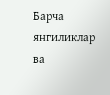Барча янгиликлар ва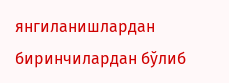янгиланишлардан биринчилардан бўлиб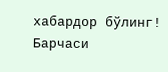хабардор бўлинг!
Барчаси